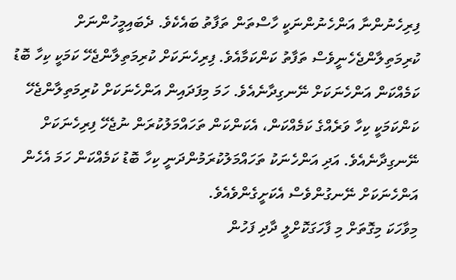ފިރިހެނުންނާ އަންހެނުންނަކީ ހާސްތަން ތަފާތު ބައެކެވެ. ދެބައިމީހުންނަށް ކުރިމަތިލާންޖެހެނީވެސް ތަފާތު ކަންކަމާއެވެ. ފިރިހެނަކަށް ކުރިމަތިލާންޖެހޭ ކަމަކީ ކިހާ ބޮޑު ކަމެއްކަން އަންހެނަކަށް ނޭނގިދާނެއެވެ. ހަމަ މިފަދައިން އަންހެނަކަށް ކުރިމަތިލާންޖެހޭ ކަންކަމަކީ ކިހާ ވަރެއްގެ ކަމެއްކަން، އެކަންކަން ތަހައްމަލުކުރަން ނުޖެހޭ ފިރިހެނަކަށް ނޭނގިދާނެއެވެ. އަދި އަންހެނަކު ތަހައްމަލުކުރަމުންދަނީ ކިހާ ބޮޑު ކަމެއްކަން ހަމަ އެހެން އަންހެނަކަށް ނޭނގުންވެސް އެކަށީގެންވެއެވެ.
މިވާހަކަ މިގޮތަށް މި ފާހަގަކޮށްލީ ދާދި ފަހުން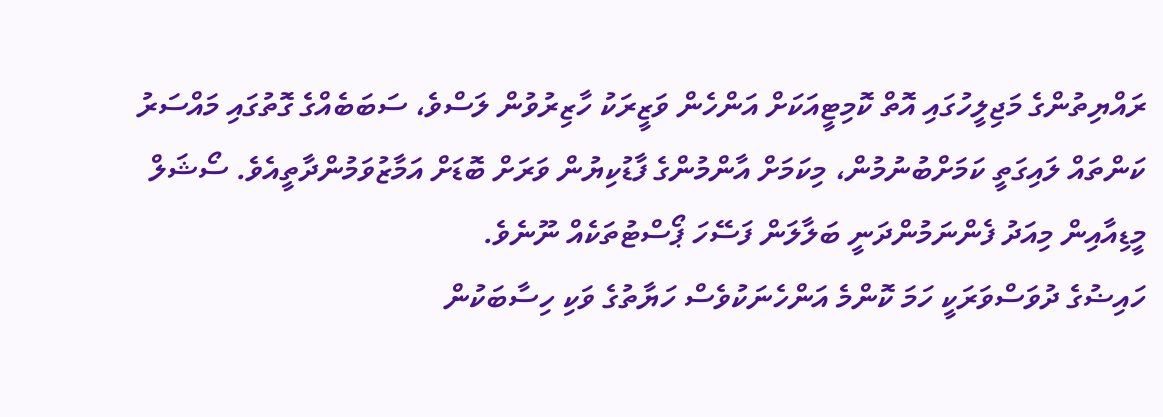ރައްޔިތުންގެ މަޖިލީހުގައި އޮތް ކޮމިޓީއަކަށް އަންހެން ވަޒީރަކު ހާޒިރުވުން ލަސްވެ، ސަބަބެއްގެ ގޮތުގައި މައްސަރު ކަންތައް ލައިގަތީ ކަމަށްބުނުމުން، މިކަމަށް އާންމުންގެ ފާޑުކިޔުން ވަރަށް ބޮޑަށް އަމާޒުވަމުންދާތީއެވެ. ސޯޝަލް މީޑިއާއިން މިއަދު ފެންނަމުންދަނީ ބަލާލަން ފަސޭހަ ޕޯސްޓުތަކެއް ނޫނެވެ.
ހައިޟުގެ ދުވަސްވަރަކީ ހަމަ ކޮންމެ އަންހެނަކުވެސް ހަޔާތުގެ ވަކި ހިސާބަކުން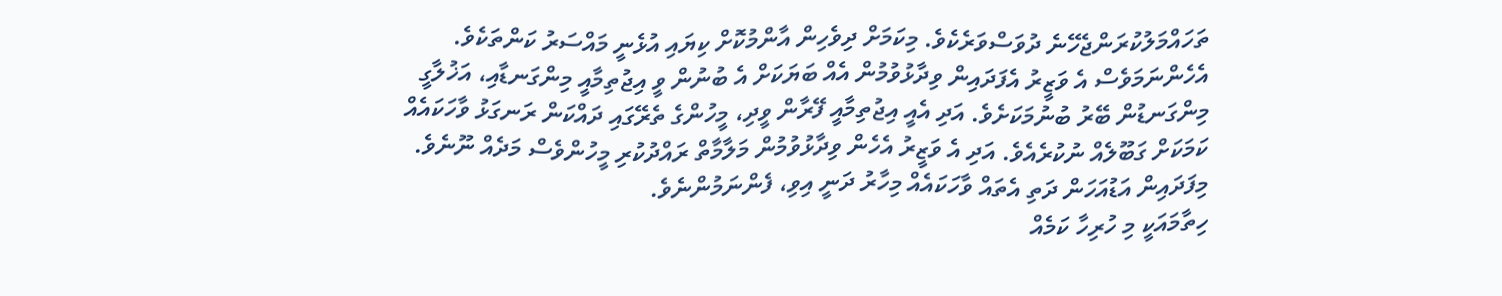ތަހައްމަލުކުރަންޖެހޭނެ ދުވަސްވަރެކެވެ. މިކަމަށް ދިވެހިން އާންމުކޮށް ކިޔައި އުޅެނީ މައްސަރު ކަންތަކެވެ. އެހެންނަމަވެސް އެ ވަޒީރު އެފަދައިން ވިދާޅުވުމުން އެއް ބަޔަކަށް އެ ބުނުން ވީ އިޖުތިމާއީ މިންގަނޑާއި، އަޚުލާގީ މިންގަނޑުން ބޭރު ބުނުމަކަށެވެ. އަދި އެއީ އިޖުތިމާއީ ފޭރާން ވީދި، މީހުންގެ ތެރޭގައި ދައްކަން ރަނގަޅު ވާހަކައެއް ކަމަކަށް ގަބޫލެއް ނުކުރެއެވެ. އަދި އެ ވަޒީރު އެހެން ވިދާޅުވުމުން މަލާމާތް ރައްދުކުރި މީހުންވެސް މަދެއް ނޫނެވެ. މިފަދައިން އަޑުއަހަން ދަތި އެތައް ވާހަކައެއް މިހާރު ދަނީ އިވި، ފެންނަމުންނެވެ.
ހިތާމައަކީ މި ހުރިހާ ކަމެއް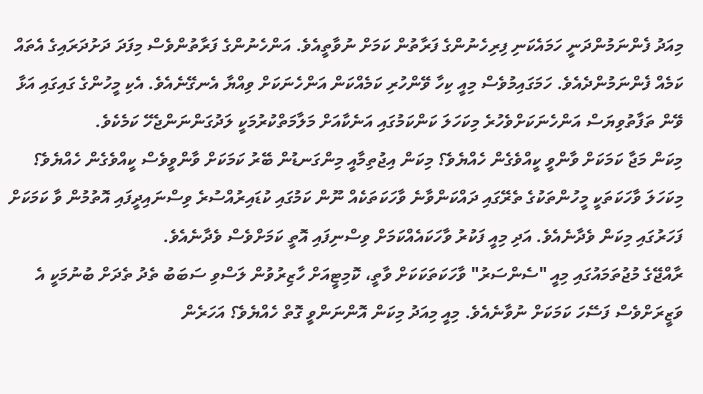މިއަދު ފެންނަމުންދަނީ ހަމައެކަނި ފިރިހެނުންގެ ފަރާތުން ކަމަށް ނުވާތީއެވެ. އަންހެނުންގެ ފަރާތުންވެސް މިފަދަ ދަށުދަރައިގެ އެތައް ކަމެއް ފެންނަމުންދެއެވެ. ހަމަގައިމުވެސް މިއީ ކިހާ ވޭންހުރި ކަމެއްކަން އަންހެނަކަށް ވިއްޔާ އެނގޭނެއެވެ. އެކި މީހުންގެ ގައިގައި އަޅާ ވޭން ތަފާތުވިޔަސް އަންހެނަކަށްވެހުރެ މިކަހަލަ ކަންކަމުގައި އަނެކާއަށް މަލާމަތްކުރުމަކީ ލަދުގަންނަންޖެހޭ ކަމެކެވެ.
މިކަން މަޖާ ކަމަކަށް ވާންވީ ކީއްވެގެން ހެއްޔެވެ؟ މިކަން އިޖުތިމާއީ މިންގަނޑުން ބޭރު ކަމަކަށް ވާންވީވެސް ކީއްވެގެން ހެއްޔެވެ؟ މިކަހަލަ ވާހަކަތަކީ މީހުންތަކުގެ ތެރޭގައި ދައްކަންވާނެ ވާހަކަތަކެއް ނޫން ކަމުގައި ކުޑައިރުއްސުރެ ވިސްނައިދީފައި އޮތުމުން ވާ ކަމަކަށް ފަހަރުގައި މިކަން ވެދާނެއެވެ. އަދި މިއީ ފަކުރު ވާހަކައެއްކަމަށް ވިސްނިފައި އޮތީ ކަމަށްވެސް ވެދާނެއެވެ.
ރާއްޖޭގެ މުޖުތަމައުގައި މިއީ "ސެންސަރު" ވާހަކަތަކަކަށް ވާތީ، ކޮމިޓީއަށް ހާޒިރުވުން ލަސްވި ސަބަބު ތެދު ތެދަށް ބުނުމަކީ އެ ވަޒީރަށްވެސް ފަސޭހަ ކަމަކަށް ނުވާނެއެވެ. މިއީ މިއަދު މިކަން އޮންނަންވީ ގޮތް ހެއްޔެވެ؟ އަހަރެން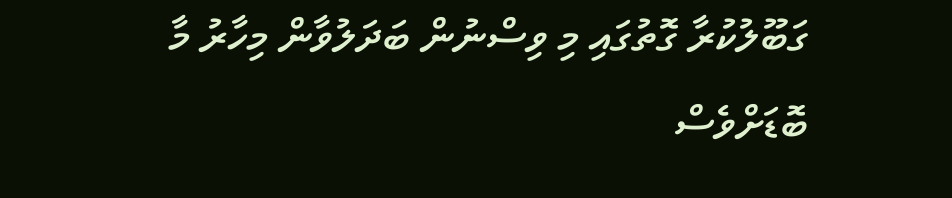ގަބޫލުކުރާ ގޮތުގައި މި ވިސްނުން ބަދަލުވާން މިހާރު މާ ބޮޑަށްވެސް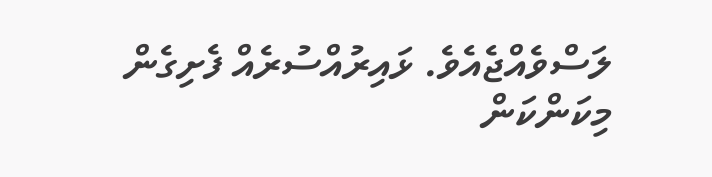ލަސްވެއްޖެއެވެ. ޅައިރުއްސުރެއް ފެށިގެން މިކަންކަން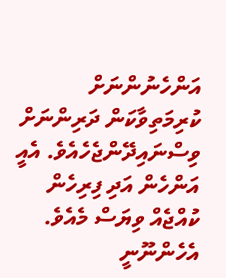އަންހެނުންނަށް ކުރިމަތިވާކަން ދަރިންނަށް ވިސްނައިދޭންޖެހެއެވެ. އެއީ އަންހެން އަދި ފިރިހެން ކުއްޖެއް ވިޔަސް މެއެވެ. އެހެންނޫނީ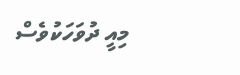މިއީ ދުވަހަކުވެސް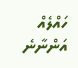ހައްލެއް އަންނާނެ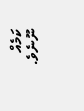ކަމެއް ނޫނެވެ.